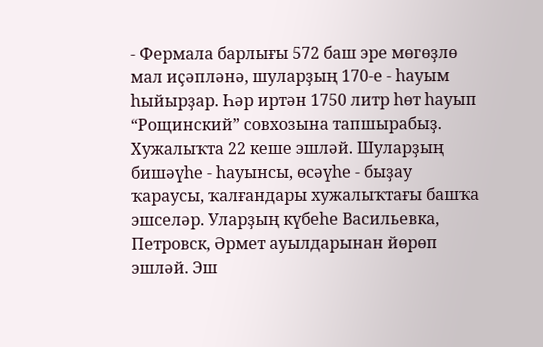- Фермала барлығы 572 баш эре мөгөҙлө мал иҫәпләнә, шуларҙың 170-е - һауым һыйырҙар. Һәр иртән 1750 литр һөт һауып “Рощинский” совхозына тапшырабыҙ. Хужалыҡта 22 кеше эшләй. Шуларҙың бишәүһе - һауынсы, өсәүһе - быҙау ҡараусы, ҡалғандары хужалыҡтағы башҡа эшселәр. Уларҙың күбеһе Васильевка, Петровск, Әрмет ауылдарынан йөрөп эшләй. Эш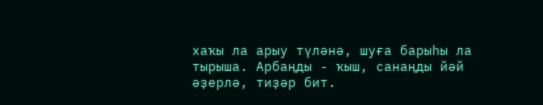хаҡы ла арыу түләнә, шуға барыһы ла тырыша. Арбаңды - ҡыш, санаңды йәй әҙерлә, тиҙәр бит.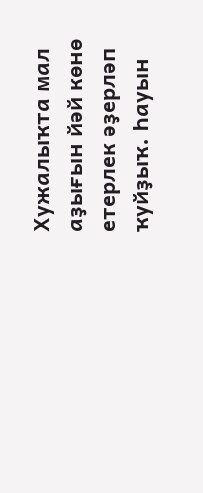Хужалыҡта мал аҙығын йәй көнө етерлек әҙерләп ҡуйҙыҡ. Һауын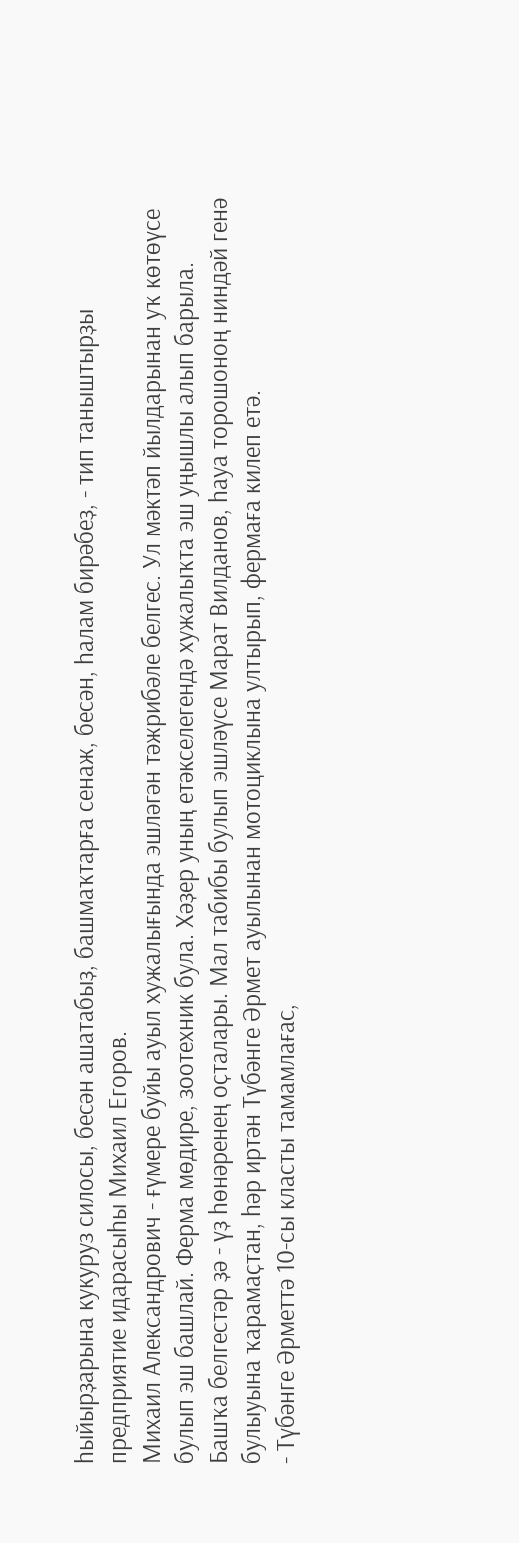һыйырҙарына кукуруз силосы, бесән ашатабыҙ, башмаҡтарға сенаж, бесән, һалам бирәбеҙ, - тип таныштырҙы предприятие идарасыһы Михаил Егоров.
Михаил Александрович - ғүмере буйы ауыл хужалығында эшләгән тәжрибәле белгес. Ул мәктәп йылдарынан уҡ көтөүсе булып эш башлай. Ферма мөдире, зоотехник була. Хәҙер уның етәкселегендә хужалыҡта эш уңышлы алып барыла.
Башҡа белгестәр ҙә - үҙ һөнәренең оҫталары. Мал табибы булып эшләүсе Марат Вилданов, һауа торошоноң ниндәй генә булыуына ҡарамаҫтан, һәр иртән Түбәнге Әрмет ауылынан мотоциклына ултырып, фермаға килеп етә.
- Түбәнге Әрметтә 10-сы класты тамамлағас,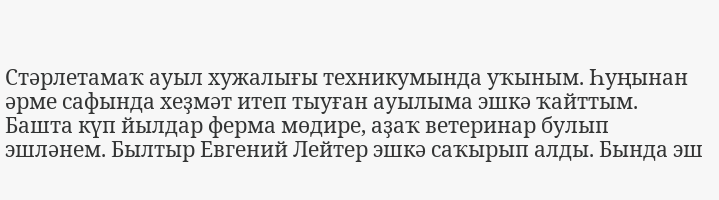Стәрлетамаҡ ауыл хужалығы техникумында уҡыным. Һуңынан әрме сафында хеҙмәт итеп тыуған ауылыма эшкә ҡайттым. Башта күп йылдар ферма мөдире, аҙаҡ ветеринар булып эшләнем. Былтыр Евгений Лейтер эшкә саҡырып алды. Бында эш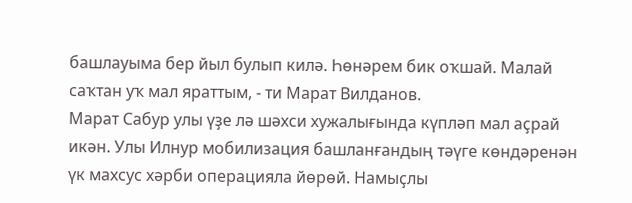башлауыма бер йыл булып килә. Һөнәрем бик оҡшай. Малай саҡтан уҡ мал яраттым, - ти Марат Вилданов.
Марат Сабур улы үҙе лә шәхси хужалығында күпләп мал аҫрай икән. Улы Илнур мобилизация башланғандың тәүге көндәренән үк махсус хәрби операцияла йөрөй. Намыҫлы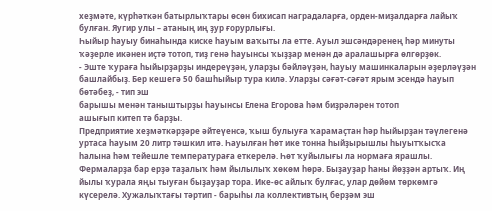хеҙмәте, күрһәткән батырлыҡтары өсөн бихисап наградаларға, орден-миҙалдарға лайыҡ булған. Яугир улы – атаның иң ҙур ғорурлығы.
Һыйыр һауыу бинаһында киске һауым ваҡыты ла етте. Ауыл эшсәндәренең һәр минуты ҡәҙерле икәнен иҫтә тотоп, тиҙ генә һауынсы ҡыҙҙар менән дә аралашырға өлгөрҙөк.
- Эште ҡураға һыйырҙарҙы индереүҙән, уларҙы бәйләүҙән, һауыу машинкаларын әҙерләүҙән башлайбыҙ. Бер кешегә 50 башһыйыр тура килә. Уларҙы сәғәт-сәғәт ярым эсендә һауып бөтәбеҙ, - тип эш
барышы менән таныштырҙы һауынсы Елена Егорова һәм биҙрәләрен тотоп
ашығып китеп тә барҙы.
Предприятие хеҙмәткәрҙәре әйтеүенсә, ҡыш булыуға ҡарамаҫтан һәр һыйырҙан тәүлегенә уртаса һауым 20 литр тәшкил итә. Һауылған һөт ике тонна һыйҙырышлы һыуытҡысҡа һалына һәм тейешле температураға еткерелә. Һөт ҡуйылығы ла нормаға ярашлы. Фермаларҙа бар ерҙә таҙалыҡ һәм йылылыҡ хөкөм һөрә. Быҙауҙар һаны йөҙҙән артыҡ. Иң йылы ҡурала яңы тыуған быҙауҙар тора. Ике-өс айлыҡ булғас, улар дөйөм төркөмгә күсерелә. Хужалыҡтағы тәртип - барыһы ла коллективтың берҙәм эш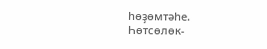һөҙөмтәһе. Һөтсөлөк-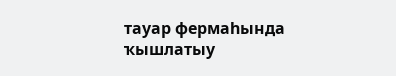тауар фермаһында ҡышлатыу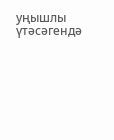уңышлы үтәсәгендә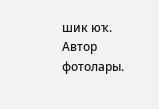шик юҡ.
Автор фотолары.